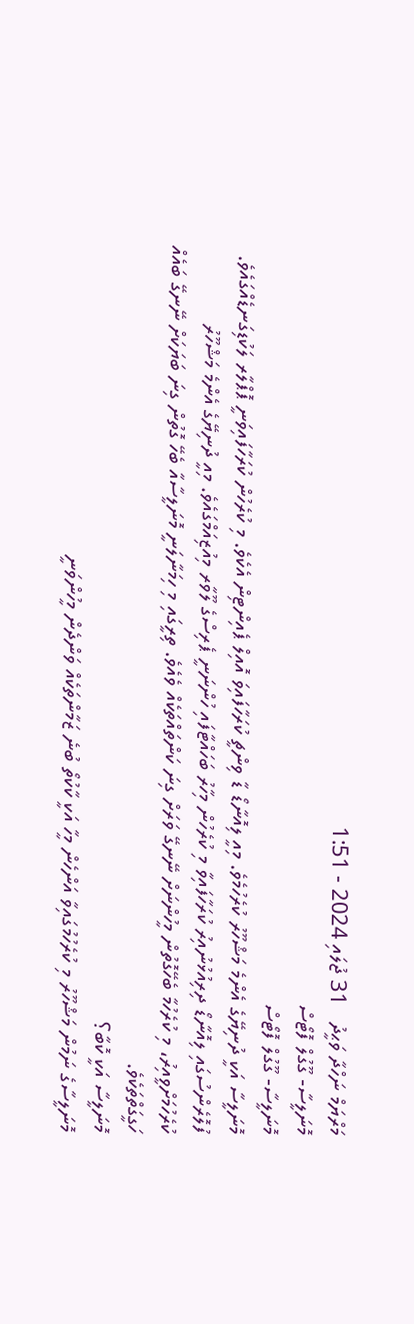މަރްޔަމް ނަހްދާ ވަޙީދު   31 ޖުލައި 2024 - 1:51
މޮނަލީސާ- ގޫގުލް ފޮޓޯސް
މޮނަލީސާ- ގޫގުލް ފޮޓޯސް
މޮނަލީސާ އަކީ ދުނިޔޭގެ އެންމެ މަޝްހޫރު ކުރެހުމެވެ. މިއީ ލިއޮނާޑޯ ޑާ ވިންޗީ ކުރަހާފައިވަ އޮއިލް ޕެއިންޓިން އެކެވެ. މި ކުރެހުން ކުރަހާފައިވަނީ ޕޮޕްލާރ ލަކުޑިގަނޑެއްގައެވެ.
ފުލޮރެންސުގައި ލިއޮނާޑޯ ދިރިއުޅުނުއިރު ކުރަހާފައިވާ މި ކުރެހުން މިހާރު ބަހައްޓާފައި ހުންނަނީ ޕެރިސްގެ ލޫވާރ މިއުޒިއަމްގައެވެ. މިއީ ދުނިޔޭގެ އެންމެ މަޝްހޫރު ކުރެހުމަށްވީއިރު، މި ކުރެހުމާ ބެހޭގޮތުން މީހުންނަށް ނޭނގޭ ވަރަށް ގިނަ ކަންތައްތަކެއް ވެއެވެ. ތިރީގައި މި ހިމަނާލަނީ މޮނަލީސާއާ ބެހޭ ގޮތުން ގިނަ ބަޔަކަށް ނޭނގޭ ބައެއް ހަގީގަތްތަކެވެ.
މޮނަލީސާ އަކީ ކޮބާ؟
މޮނަލީސާގެ ނަމުން މަޝްހޫރު މި ކުރެހުމުގައިވާ އަންހެން މީހާ އަކީ ކާކުތޯ ބުނެ ޒަމާންތަކެއް ވަންދެން މީހުންވަނީ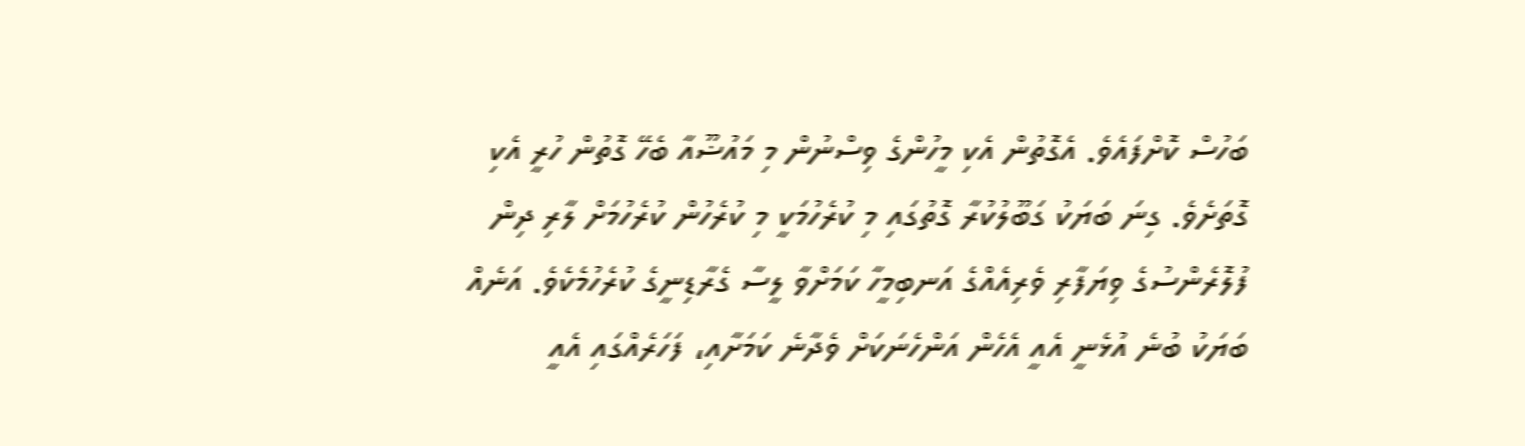ބަހުސް ކޮށްފައެވެ. އެގޮތުން އެކި މީހުންގެ ވިސްނުން މި މައުޟޫއާ ބެހޭ ގޮތުން ހުރީ އެކި ގޮތަށެވެ. ގިނަ ބަޔަކު ގަބޫލުކުރާ ގޮތުގައި މި ކުރެހުމަކީ މި ކުރެހުން ކުރެހުމަށް ލާރި ދިން ފުލޮރެންސުގެ ވިޔަފާރި ވެރިއެއްގެ އަނބިމީހާ ކަމަށްވާ ލީސާ ގެރާޑިނީގެ ކުރެހުމެކެވެ. އަނެއް ބަޔަކު ބުނެ އުޅެނީ އެއީ އެހެން އަންހެނަކަށް ވެދާނެ ކަމަށާއި، ފަހަރެއްގައި އެއީ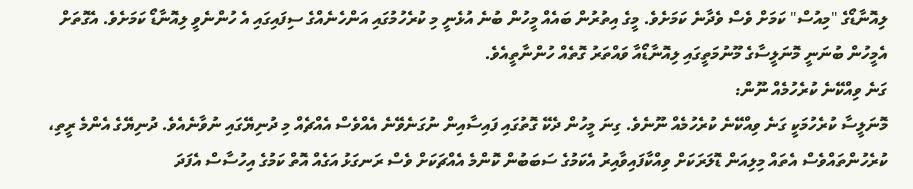ލިއޮނާޑޯގެ "މިއުސް" ކަމަށް ވެސް ވެދާނެ ކަމަށެވެ. މީގެ އިތުރުން ބައެއް މީހުން ބުނެ އުޅެނީ މި ކުރެހުމުގައި އަންހެނެއްގެ ސިފައިގައި އެ ހުންނެވީ ލިއޮނާޑޯ ކަމަށެވެ. އެގޮތަށް އެމީހުން ބުނަނީ މޮނަލީސާގެ މޫނުމަތީގައި ލިއޮނާޑޯއާ ވައްތަރު ގޮތެއް ހުންނާތީއެވެ.
ގަނެ ވިއްކޭނެ ކުރެހުމެއް ނޫން:
މޮނަލީސާ ކުރެހުމަކީ ގަނެ ވިއްކޭނެ ކުރެހުމެއް ނޫނެވެ. ގިނަ މީހުން ދެކޭ ގޮތުގައި ފައިސާއިން ނުގަނެވޭނެ އެއްވެސް އެއްޗެއް މި ދުނިޔޭގައި ނުވާނެއެވެ. ދުނިޔޭގެ އެންމެ ރީތި، ކުރެހުންތައްވެސް އެތައް މިލިއަން ޑޮލަރަކަށް ވިއްކާފައިވާއިރު އެކަމުގެ ސަބަބުން ކޮންމެ އެއްޗަކަށް ވެސް ރަނގަޅު އަގެއް އޮތް ކަމުގެ އިހުސާސް އެފަދަ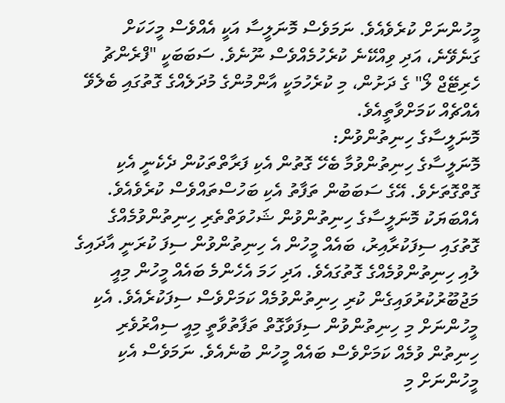މީހުންނަށް ކުރެވެއެވެ. ނަމަވެސް މޮނަލީސާ އަކީ އެއްވެސް މީހަކަށް ގަނެވޭނެ، އަދި ވިއްކޭނެ ކުރެހުމެއްވެސް ނޫނެވެ. ސަބަބަކީ "ފްރެންޗު ހެރިޓޭޖް ލޯ" ގެ ދަށުން، މި ކުރެހުމަކީ އާންމުންގެ މުދަލެއްގެ ގޮތުގައި ބެލެވޭ އެއްޗެއް ކަމަށްވާތީއެވެ.
މޮނަލީސާގެ ހިނިތުންވުން:
މޮނަލީސާގެ ހިނިތުންވުމާ ބެހޭ ގޮތުން އެކި ފަރާތްތަކުން ދެކެނީ އެކި ގޮތްގޮތަށެވެ. އޭގެ ސަބަބުން ތަފާތު އެކި ބަހުސްތައްވެސް ކުރެވެއެވެ. އެއްބަޔަކު މޮނަލީސާގެ ހިނިތުންވުން ޝަހުވަތްތެރި ހިނިތުންވުމެއްގެ ގޮތުގައި ސިފަކުރާއިރު، ބައެއް މީހުން އެ ހިނިތުންވުން ސިފަ ކުރަނީ އާދައިގެ ލުއި ހިނިތުންވުމެއްގެ ގޮތުގައެވެ. އަދި ހަމަ އެހެންމެ ބައެއް މީހުން މިއީ މަޖުބޫރުކުރުވައިގެން ކުރި ހިނިތުންވުމެއް ކަމަށްވެސް ސިފަކުރެއެވެ. އެކި މީހުންނަށް މި ހިނިތުންވުން ސިފަވާގޮތް ތަފާތުވާތީ މިއީ ސިއްރުވެރި ހިނިތުން ވުމެއް ކަމަށްވެސް ބައެއް މީހުން ބުނެއެވެ. ނަމަވެސް އެކި މީހުންނަށް މި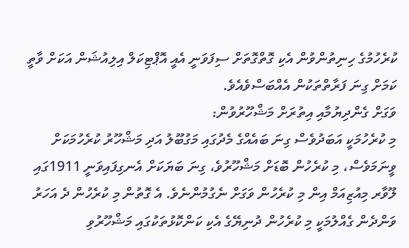ކުރެހުމުގެ ހިނިތުންވުން އެކި ގޮތްގޮތަށް ސިފަވަނީ އެއީ އޮޕްޓިކަލް އިލިއުޝަން އަކަށް ވާތީ ކަމަށް ގިނަ ފަރާތްތަކުން އެއްބަސްވެއެވެ.
ވަގަށް ގެންދިޔުމާއި އިތުރަށް މަޝްހޫރުވުން:
މި ކުރެހުމަކީ އަބަދުވެސް ގިނަ ބައެއްގެ މެދުގައި މަގުބޫލު އަދި މަޝްހޫރު ކުރެހުމަކަށް ވީނަމަވެސް، މި ކުރެހުން ބޮޑަށް މަޝްހޫރުވެ، ގިނަ ބަޔަކަށް އެނގިފައިވަނީ 1911ގައި ލޫވާރ މިއުޒިއަމް އިން މި ކުރެހުން ވަގަށް ނެގުމުންނެވެ. އެ ގޮތުން މި ކުރެހުން ދެ އަހަރު ވަންދެން ގެއްލުމަކީ މި ކުރެހުން ދުނިޔޭގެ އެކި ކަންކޮޅުތަކުގައި މަޝްހޫރުވި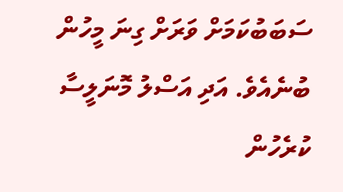ސަބަބުކަމަށް ވަރަށް ގިނަ މީހުން ބުނެއެވެ. އަދި އަސްލު މޮނަލީސާ ކުރެހުން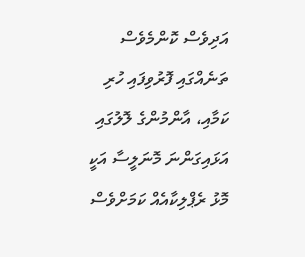އަދިވެސް ކޮންމެވެސް ތަނެއްގައި ފޮރުވިފައި ހުރި ކަމާއި، އާންމުންގެ ލޮލުގައި އަޅައިގަންނަ މޮނަލީސާ އަކީ މޮޅު ރެޕްލިކާއެއް ކަމަށްވެސް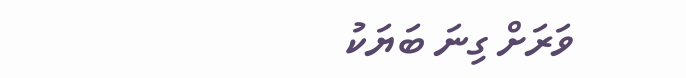ވަރަށް ގިނަ ބަޔަކު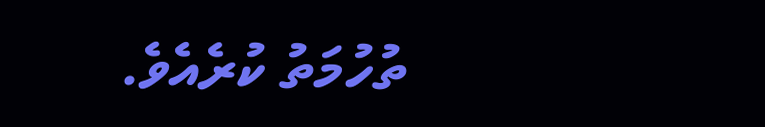ތުހުމަތު ކުރެއެވެ.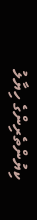ކިޔުންތެރިންގެ ހިޔާލު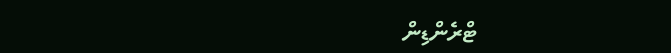ޓްރެންޑިން